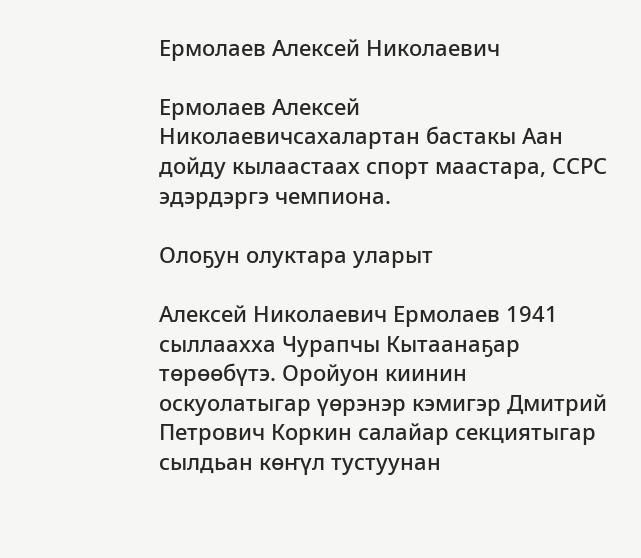Ермолаев Алексей Николаевич

Ермолаев Алексей Николаевичсахалартан бастакы Аан дойду кылаастаах спорт маастара, ССРС эдэрдэргэ чемпиона.

Олоҕун олуктара уларыт

Алексей Николаевич Ермолаев 1941 сыллаахха Чурапчы Кытаанаҕар төрөөбүтэ. Оройуон киинин оскуолатыгар үөрэнэр кэмигэр Дмитрий Петрович Коркин салайар секциятыгар сылдьан көҥүл тустуунан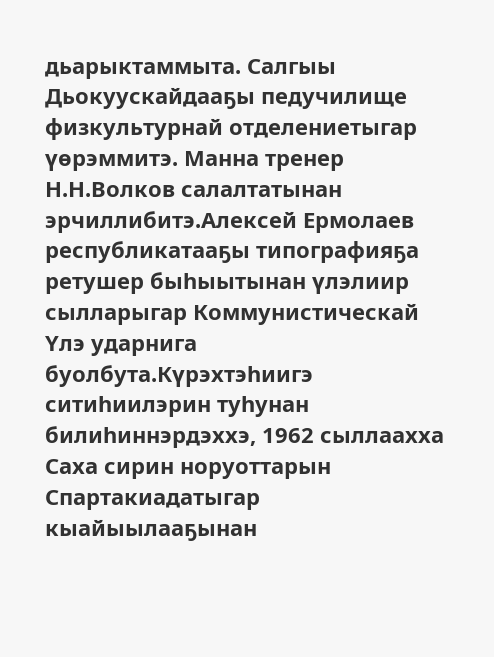дьарыктаммыта. Салгыы Дьокуускайдааҕы педучилище физкультурнай отделениетыгар үөрэммитэ. Манна тренер Н.Н.Волков салалтатынан эрчиллибитэ.Алексей Ермолаев республикатааҕы типографияҕа ретушер быһыытынан үлэлиир сылларыгар Коммунистическай Үлэ ударнига буолбута.Күрэхтэһиигэ ситиһиилэрин туһунан билиһиннэрдэххэ, 1962 сыллаахха Саха сирин норуоттарын Спартакиадатыгар кыайыылааҕынан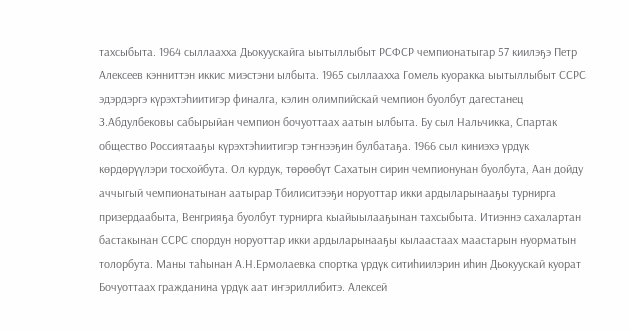тахсыбыта. 1964 сыллаахха Дьокуускайга ыытыллыбыт РСФСР чемпионатыгар 57 киилэҕэ Петр Алексеев кэнниттэн иккис миэстэни ылбыта. 1965 сыллаахха Гомель куоракка ыытыллыбыт ССРС эдэрдэргэ күрэхтэһиитигэр финалга, кэлин олимпийскай чемпион буолбут дагестанец З.Абдулбековы сабырыйан чемпион бочуоттаах аатын ылбыта. Бу сыл Нальчикка, Спартак общество Россиятааҕы күрэхтэһиитигэр тэҥнээҕин булбатаҕа. 1966 сыл киниэхэ үрдүк көрдөрүүлэри тосхойбута. Ол курдук, төрөөбүт Сахатын сирин чемпионунан буолбута, Аан дойду аччыгый чемпионатынан аатырар Тбилиситээҕи норуоттар икки ардыларынааҕы турнирга призердаабыта, Венгрияҕа буолбут турнирга кыайыылааҕынан тахсыбыта. Итиэннэ сахалартан бастакынан ССРС спордун норуоттар икки ардыларынааҕы кылаастаах маастарын нуорматын толорбута. Маны таһынан А.Н.Ермолаевка спортка үрдүк ситиһиилэрин иһин Дьокуускай куорат Бочуоттаах гражданина үрдүк аат иҥэриллибитэ. Алексей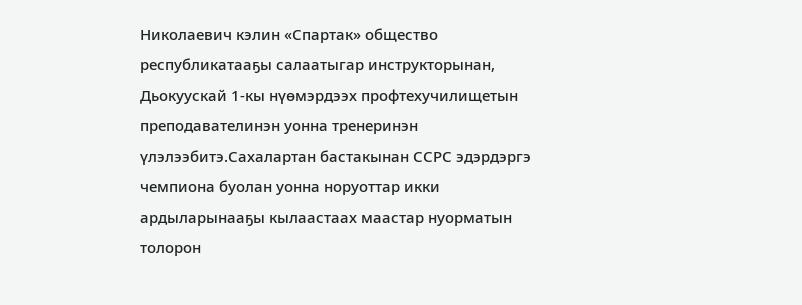Николаевич кэлин «Спартак» общество республикатааҕы салаатыгар инструкторынан, Дьокуускай 1-кы нүөмэрдээх профтехучилищетын преподавателинэн уонна тренеринэн үлэлээбитэ.Сахалартан бастакынан ССРС эдэрдэргэ чемпиона буолан уонна норуоттар икки ардыларынааҕы кылаастаах маастар нуорматын толорон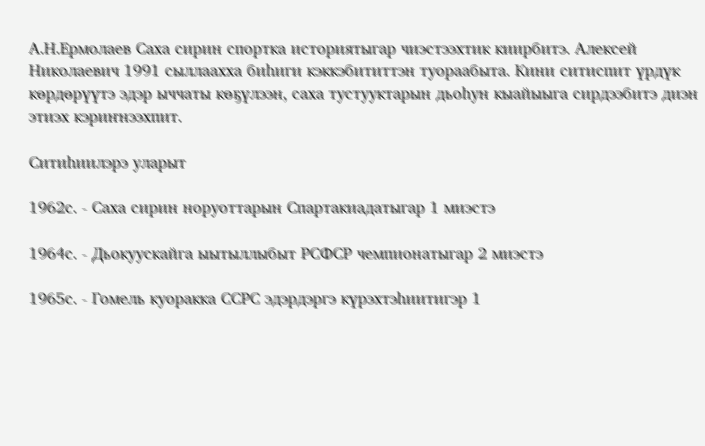А.Н.Ермолаев Саха сирин спортка историятыгар чиэстээхтик киирбитэ. Алексей Николаевич 1991 сыллаахха биһиги кэккэбититтэн туораабыта. Кини ситиспит үрдүк көрдөрүүтэ эдэр ыччаты көҕүлээн, саха тустууктарын дьоһун кыайыыга сирдээбитэ диэн этиэх кэриҥнээхпит.

Ситиһиилэрэ уларыт

1962с. - Саха сирин норуоттарын Спартакиадатыгар 1 миэстэ

1964с. - Дьокуускайга ыытыллыбыт РСФСР чемпионатыгар 2 миэстэ

1965с. - Гомель куоракка ССРС эдэрдэргэ күрэхтэһиитигэр 1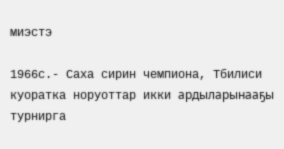миэстэ

1966с.- Саха сирин чемпиона, Тбилиси куоратка норуоттар икки ардыларынааҕы турнирга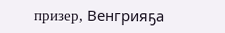призер, Венгрияҕа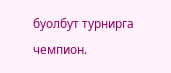буолбут турнирга чемпион.